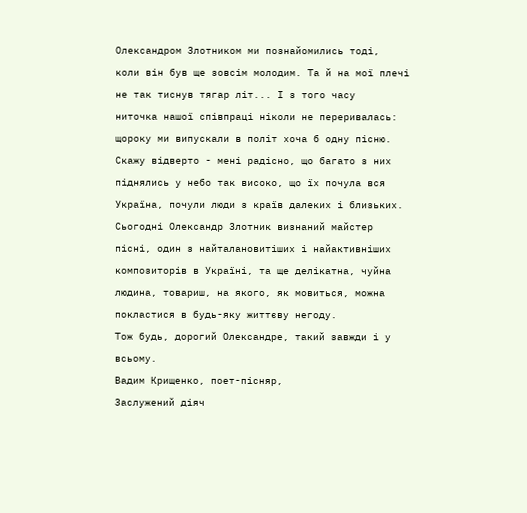Олександром Злотником ми познайомились тоді,
коли він був ще зовсім молодим. Та й на мої плечі
не так тиснув тягар літ... І з того часу
ниточка нашої співпраці ніколи не переривалась:
щороку ми випускали в політ хоча б одну пісню.
Скажу відверто - мені радісно, що багато з них
піднялись у небо так високо, що їх почула вся
Україна, почули люди з країв далеких і близьких.
Сьогодні Олександр Злотник визнаний майстер
пісні, один з найталановитіших і найактивніших
композиторів в Україні, та ще делікатна, чуйна
людина, товариш, на якого, як мовиться, можна
покластися в будь-яку життєву негоду.
Тож будь, дорогий Олександре, такий завжди і у
всьому.
Вадим Крищенко, поет-пісняр,
Заслужений діяч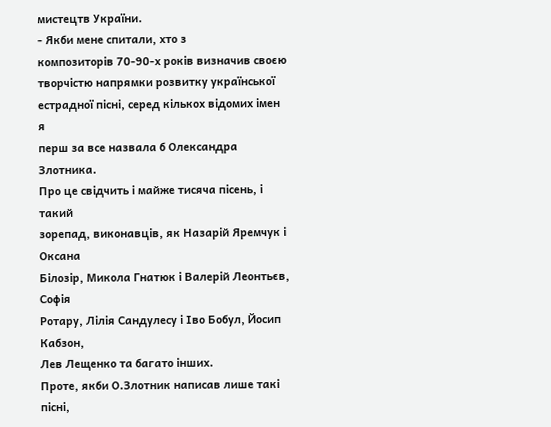мистецтв України.
- Якби мене спитали, хто з
композиторів 70-90-х років визначив своєю
творчістю напрямки розвитку української
естрадної пісні, серед кількох відомих імен я
перш за все назвала б Олександра Злотника.
Про це свідчить і майже тисяча пісень, і такий
зорепад, виконавців, як Назарій Яремчук і Оксана
Білозір, Микола Гнатюк і Валерій Леонтьєв, Софія
Ротару, Лілія Сандулесу і Іво Бобул, Йосип Кабзон,
Лев Лещенко та багато інших.
Проте, якби О.Злотник написав лише такі пісні,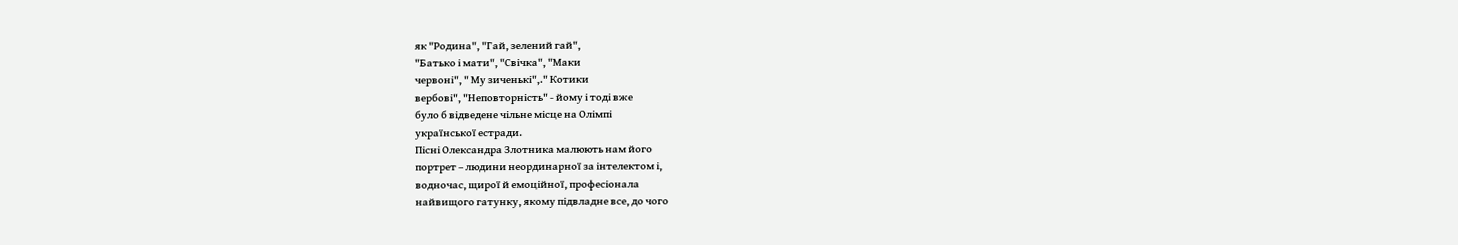як "Родина", "Гай, зелений гай",
"Батько і мати", "Свічка", "Маки
червоні", " Му зиченькі",." Котики
вербові", "Неповторність" - йому і тоді вже
було б відведене чільне місце на Олімпі
української естради.
Пісні Олександра Злотника малюють нам його
портрет – людини неординарної за інтелектом і,
водночас, щирої й емоційної, професіонала
найвищого гатунку, якому підвладне все, до чого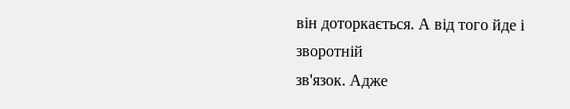він доторкається. А від того йде і зворотній
зв'язок. Адже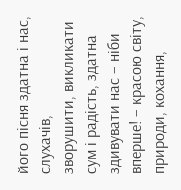його пісня здатна і нас, слухачів,
зворушити, викликати сум і радість, здатна
здивувати нас – ніби вперше! – красою світу,
природи, кохання,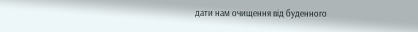дати нам очищення від буденного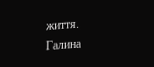життя.
Галина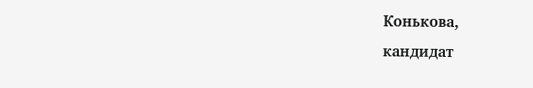Конькова,
кандидат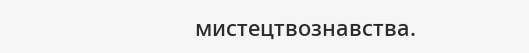мистецтвознавства.